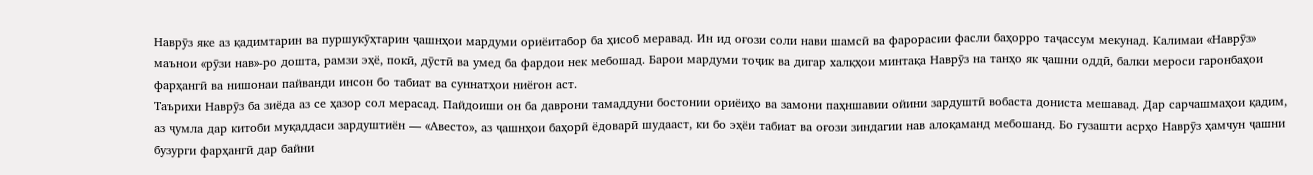Наврӯз яке аз қадимтарин ва пуршукӯҳтарин ҷашнҳои мардуми ориёитабор ба ҳисоб меравад. Ин ид оғози соли нави шамсӣ ва фарорасии фасли баҳорро таҷассум мекунад. Калимаи «Наврӯз» маънои «рӯзи нав»-ро дошта, рамзи эҳё, покӣ, дӯстӣ ва умед ба фардои нек мебошад. Барои мардуми тоҷик ва дигар халқҳои минтақа Наврӯз на танҳо як ҷашни оддӣ, балки мероси гаронбаҳои фарҳангӣ ва нишонаи пайванди инсон бо табиат ва суннатҳои ниёгон аст.
Таърихи Наврӯз ба зиёда аз се ҳазор сол мерасад. Пайдоиши он ба даврони тамаддуни бостонии ориёиҳо ва замони паҳншавии ойини зардуштӣ вобаста дониста мешавад. Дар сарчашмаҳои қадим, аз ҷумла дар китоби муқаддаси зардуштиён — «Авесто», аз ҷашнҳои баҳорӣ ёдоварӣ шудааст, ки бо эҳёи табиат ва оғози зиндагии нав алоқаманд мебошанд. Бо гузашти асрҳо Наврӯз ҳамчун ҷашни бузурги фарҳангӣ дар байни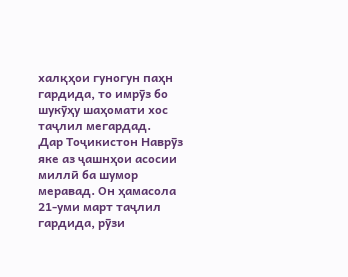халқҳои гуногун паҳн гардида, то имрӯз бо шукӯҳу шаҳомати хос таҷлил мегардад.
Дар Тоҷикистон Наврӯз яке аз ҷашнҳои асосии миллӣ ба шумор меравад. Он ҳамасола 21-уми март таҷлил гардида, рӯзи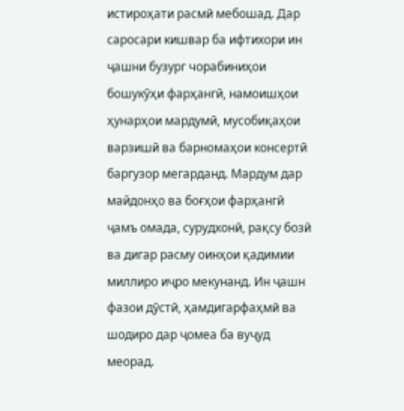истироҳати расмӣ мебошад. Дар саросари кишвар ба ифтихори ин ҷашни бузург чорабиниҳои бошукӯҳи фарҳангӣ, намоишҳои ҳунарҳои мардумӣ, мусобиқаҳои варзишӣ ва барномаҳои консертӣ баргузор мегарданд. Мардум дар майдонҳо ва боғҳои фарҳангӣ ҷамъ омада, сурудхонӣ, рақсу бозӣ ва дигар расму оинҳои қадимии миллиро иҷро мекунанд. Ин ҷашн фазои дӯстӣ, ҳамдигарфаҳмӣ ва шодиро дар ҷомеа ба вуҷуд меорад.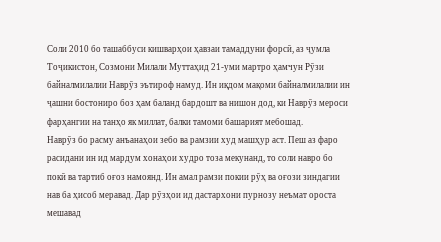Соли 2010 бо ташаббуси кишварҳои ҳавзаи тамаддуни форсӣ, аз ҷумла Тоҷикистон, Созмони Милали Муттаҳид 21-уми мартро ҳамчун Рӯзи байналмилалии Наврӯз эътироф намуд. Ин иқдом мақоми байналмилалии ин ҷашни бостониро боз ҳам баланд бардошт ва нишон дод, ки Наврӯз мероси фарҳангии на танҳо як миллат, балки тамоми башарият мебошад.
Наврӯз бо расму анъанаҳои зебо ва рамзии худ машҳур аст. Пеш аз фаро расидани ин ид мардум хонаҳои худро тоза мекунанд, то соли навро бо покӣ ва тартиб оғоз намоянд. Ин амал рамзи покии рӯҳ ва оғози зиндагии нав ба ҳисоб меравад. Дар рӯзҳои ид дастархони пурнозу неъмат ороста мешавад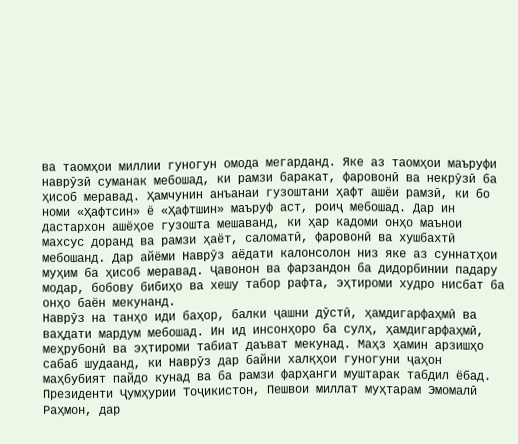ва таомҳои миллии гуногун омода мегарданд. Яке аз таомҳои маъруфи наврӯзӣ суманак мебошад, ки рамзи баракат, фаровонӣ ва некрӯзӣ ба ҳисоб меравад. Ҳамчунин анъанаи гузоштани ҳафт ашёи рамзӣ, ки бо номи «Ҳафтсин» ё «Ҳафтшин» маъруф аст, роиҷ мебошад. Дар ин дастархон ашёҳое гузошта мешаванд, ки ҳар кадоми онҳо маънои махсус доранд ва рамзи ҳаёт, саломатӣ, фаровонӣ ва хушбахтӣ мебошанд. Дар айёми Наврӯз аёдати калонсолон низ яке аз суннатҳои муҳим ба ҳисоб меравад. Ҷавонон ва фарзандон ба дидорбинии падару модар, бобову бибиҳо ва хешу табор рафта, эҳтироми худро нисбат ба онҳо баён мекунанд.
Наврӯз на танҳо иди баҳор, балки ҷашни дӯстӣ, ҳамдигарфаҳмӣ ва ваҳдати мардум мебошад. Ин ид инсонҳоро ба сулҳ, ҳамдигарфаҳмӣ, меҳрубонӣ ва эҳтироми табиат даъват мекунад. Маҳз ҳамин арзишҳо сабаб шудаанд, ки Наврӯз дар байни халқҳои гуногуни ҷаҳон маҳбубият пайдо кунад ва ба рамзи фарҳанги муштарак табдил ёбад.
Президенти Ҷумҳурии Тоҷикистон, Пешвои миллат муҳтарам Эмомалӣ Раҳмон, дар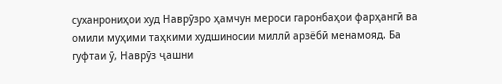суханрониҳои худ Наврӯзро ҳамчун мероси гаронбаҳои фарҳангӣ ва омили муҳими таҳкими худшиносии миллӣ арзёбӣ менамояд. Ба гуфтаи ӯ, Наврӯз ҷашни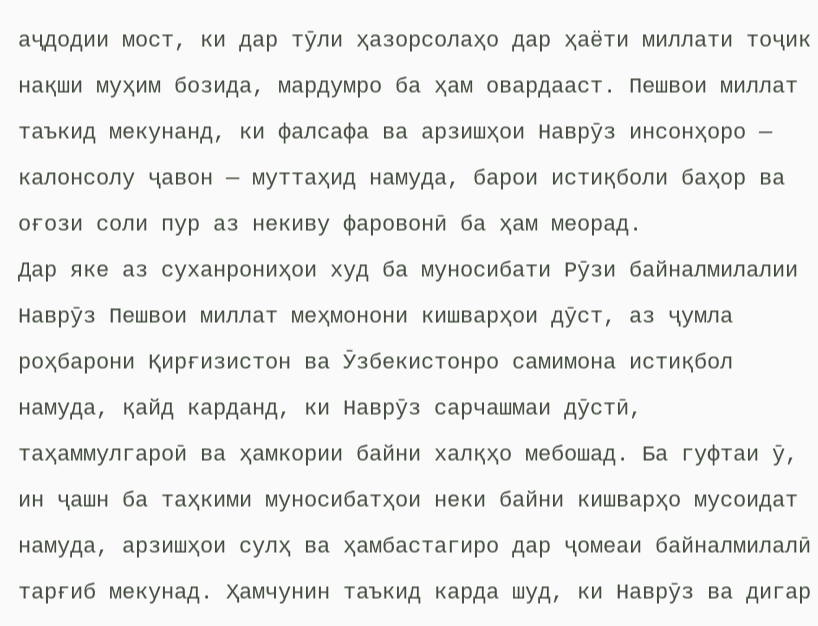аҷдодии мост, ки дар тӯли ҳазорсолаҳо дар ҳаёти миллати тоҷик нақши муҳим бозида, мардумро ба ҳам овардааст. Пешвои миллат таъкид мекунанд, ки фалсафа ва арзишҳои Наврӯз инсонҳоро — калонсолу ҷавон — муттаҳид намуда, барои истиқболи баҳор ва оғози соли пур аз некиву фаровонӣ ба ҳам меорад.
Дар яке аз суханрониҳои худ ба муносибати Рӯзи байналмилалии Наврӯз Пешвои миллат меҳмонони кишварҳои дӯст, аз ҷумла роҳбарони Қирғизистон ва Ӯзбекистонро самимона истиқбол намуда, қайд карданд, ки Наврӯз сарчашмаи дӯстӣ, таҳаммулгароӣ ва ҳамкории байни халқҳо мебошад. Ба гуфтаи ӯ, ин ҷашн ба таҳкими муносибатҳои неки байни кишварҳо мусоидат намуда, арзишҳои сулҳ ва ҳамбастагиро дар ҷомеаи байналмилалӣ тарғиб мекунад. Ҳамчунин таъкид карда шуд, ки Наврӯз ва дигар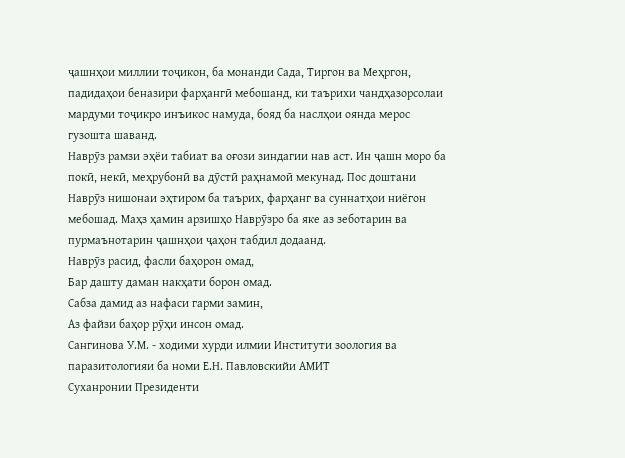ҷашнҳои миллии тоҷикон, ба монанди Сада, Тиргон ва Меҳргон, падидаҳои беназири фарҳангӣ мебошанд, ки таърихи чандҳазорсолаи мардуми тоҷикро инъикос намуда, бояд ба наслҳои оянда мерос гузошта шаванд.
Наврӯз рамзи эҳёи табиат ва оғози зиндагии нав аст. Ин ҷашн моро ба покӣ, некӣ, меҳрубонӣ ва дӯстӣ раҳнамоӣ мекунад. Пос доштани Наврӯз нишонаи эҳтиром ба таърих, фарҳанг ва суннатҳои ниёгон мебошад. Маҳз ҳамин арзишҳо Наврӯзро ба яке аз зеботарин ва пурмаънотарин ҷашнҳои ҷаҳон табдил додаанд.
Наврӯз расид, фасли баҳорон омад,
Бар дашту даман накҳати борон омад.
Сабза дамид аз нафаси гарми замин,
Аз файзи баҳор рӯҳи инсон омад.
Сангинова У.М. - ходими хурди илмии Институти зоология ва
паразитологияи ба номи Е.Н. Павловскийи АМИТ
Суханронии Президенти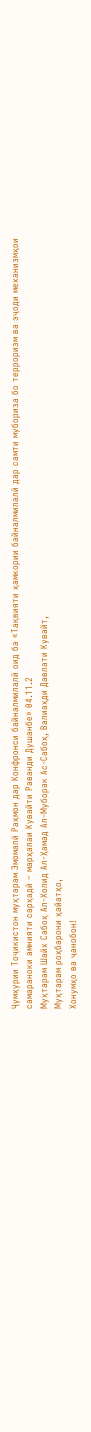Ҷумҳурии Тоҷикистон муҳтарам Эмомалӣ Раҳмон дар Конфронси байналмилалӣ оид ба «Тақвияти ҳамкории байналмилалӣ дар самти мубориза бо терроризм ва эҷоди механизмҳои самараноки амнияти сарҳадӣ – марҳалаи Кувайти Раванди Душанбе» 04.11.2
Муҳтарам Шайх Сабоҳ Ал-Холид Ал-Ҳамад Ал-Муборак Ас-Сабоҳ, Валиаҳди Давлати Кувайт,
Муҳтарам роҳбарони ҳайатҳо,
Хонумҳо ва ҷанобон!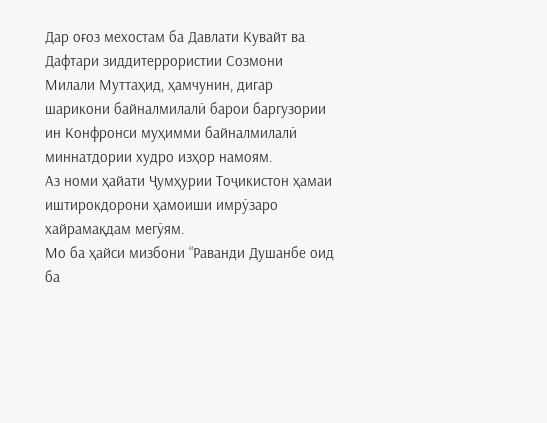Дар оғоз мехостам ба Давлати Кувайт ва Дафтари зиддитеррористии Созмони Милали Муттаҳид, ҳамчунин, дигар шарикони байналмилалӣ барои баргузории ин Конфронси муҳимми байналмилалӣ миннатдории худро изҳор намоям.
Аз номи ҳайати Ҷумҳурии Тоҷикистон ҳамаи иштирокдорони ҳамоиши имрӯзаро хайрамақдам мегӯям.
Мо ба ҳайси мизбони “Раванди Душанбе оид ба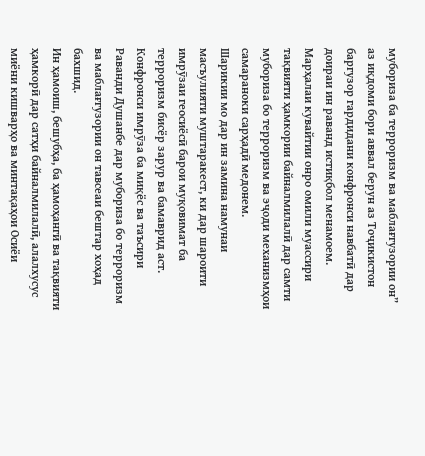мубориза ба терроризм ва маблағгузории он” аз иқдоми бори аввал берун аз Тоҷикистон баргузор гардидани конфронси навбатӣ дар доираи ин раванд истиқбол менамоем.
Марҳалаи кувайтии онро омили муассири тақвияти ҳамкории байналмилалӣ дар самти мубориза бо терроризм ва эҷоди механизмҳои самараноки сарҳадӣ медонем.
Шарикии мо дар ин замина намунаи масъулияти муштаракест, ки дар шароити имрӯзаи геосиёсӣ барои муқовимат ба терроризм бисёр зарур ва бамаврид аст.
Конфронси имрӯза ба миқёс ва таъсири Раванди Душанбе дар мубориза бо терроризм ва маблағгузории он тавсеаи бештар хоҳад бахшид.
Ин ҳамоиш, бешубҳа, ба ҳамоҳангӣ ва тақвияти ҳамкорӣ дар сатҳи байналмилалӣ, алалхусус миёни кишварҳо ва минтақаҳои Осиёи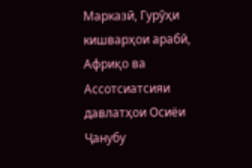Марказӣ, Гурӯҳи кишварҳои арабӣ, Африқо ва Ассотсиатсияи давлатҳои Осиёи Ҷанубу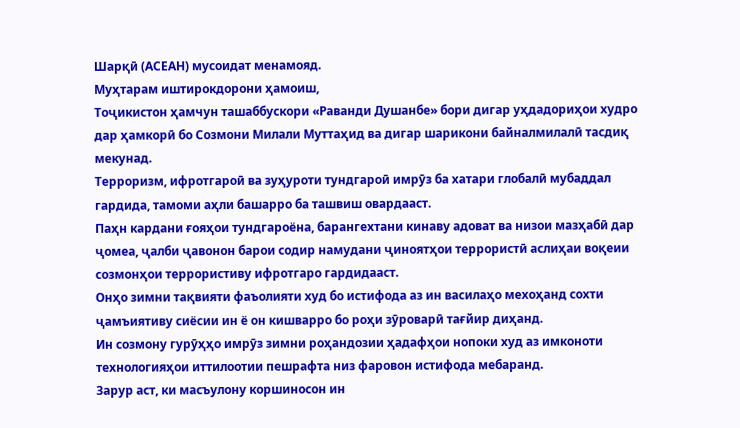Шарқӣ (АСЕАН) мусоидат менамояд.
Муҳтарам иштирокдорони ҳамоиш,
Тоҷикистон ҳамчун ташаббускори «Раванди Душанбе» бори дигар уҳдадориҳои худро дар ҳамкорӣ бо Созмони Милали Муттаҳид ва дигар шарикони байналмилалӣ тасдиқ мекунад.
Терроризм, ифротгароӣ ва зуҳуроти тундгароӣ имрӯз ба хатари глобалӣ мубаддал гардида, тамоми аҳли башарро ба ташвиш овардааст.
Паҳн кардани ғояҳои тундгароёна, барангехтани кинаву адоват ва низои мазҳабӣ дар ҷомеа, ҷалби ҷавонон барои содир намудани ҷиноятҳои террористӣ аслиҳаи воқеии созмонҳои террористиву ифротгаро гардидааст.
Онҳо зимни тақвияти фаъолияти худ бо истифода аз ин василаҳо мехоҳанд сохти ҷамъиятиву сиёсии ин ё он кишварро бо роҳи зӯроварӣ тағйир диҳанд.
Ин созмону гурӯҳҳо имрӯз зимни роҳандозии ҳадафҳои нопоки худ аз имконоти технологияҳои иттилоотии пешрафта низ фаровон истифода мебаранд.
Зарур аст, ки масъулону коршиносон ин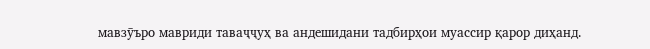мавзӯъро мавриди таваҷҷуҳ ва андешидани тадбирҳои муассир қарор диҳанд.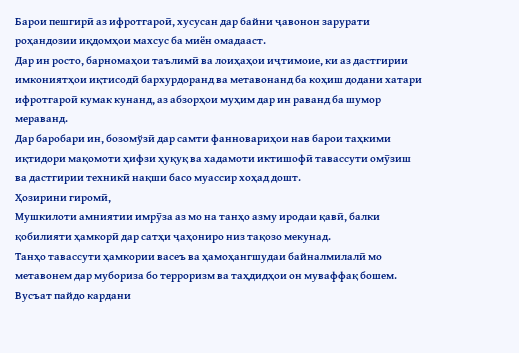Барои пешгирӣ аз ифротгароӣ, хусусан дар байни ҷавонон зарурати роҳандозии иқдомҳои махсус ба миён омадааст.
Дар ин росто, барномаҳои таълимӣ ва лоиҳаҳои иҷтимоие, ки аз дастгирии имкониятҳои иқтисодӣ бархурдоранд ва метавонанд ба коҳиш додани хатари ифротгароӣ кумак кунанд, аз абзорҳои муҳим дар ин раванд ба шумор мераванд.
Дар баробари ин, бозомўзӣ дар самти фанновариҳои нав барои таҳкими иқтидори мақомоти ҳифзи ҳуқуқ ва хадамоти иктишофӣ тавассути омӯзиш ва дастгирии техникӣ нақши басо муассир хоҳад дошт.
Ҳозирини гиромӣ,
Мушкилоти амниятии имрӯза аз мо на танҳо азму иродаи қавӣ, балки қобилияти ҳамкорӣ дар сатҳи ҷаҳониро низ тақозо мекунад.
Танҳо тавассути ҳамкории васеъ ва ҳамоҳангшудаи байналмилалӣ мо метавонем дар мубориза бо терроризм ва таҳдидҳои он муваффақ бошем.
Вусъат пайдо кардани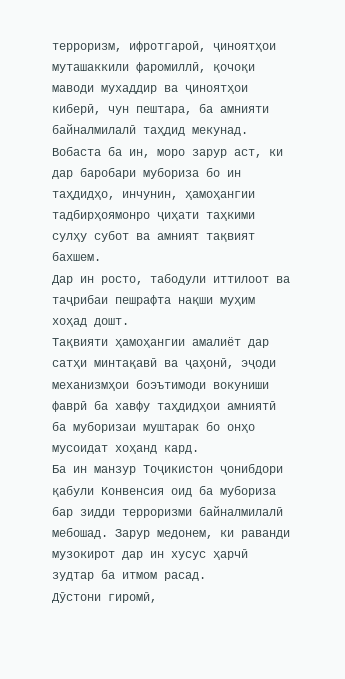терроризм, ифротгароӣ, ҷиноятҳои муташаккили фаромиллӣ, қочоқи маводи мухаддир ва ҷиноятҳои киберӣ, чун пештара, ба амнияти байналмилалӣ таҳдид мекунад.
Вобаста ба ин, моро зарур аст, ки дар баробари мубориза бо ин таҳдидҳо, инчунин, ҳамоҳангии тадбирҳоямонро ҷиҳати таҳкими сулҳу субот ва амният тақвият бахшем.
Дар ин росто, табодули иттилоот ва таҷрибаи пешрафта нақши муҳим хоҳад дошт.
Тақвияти ҳамоҳангии амалиёт дар сатҳи минтақавӣ ва ҷаҳонӣ, эҷоди механизмҳои боэътимоди вокуниши фаврӣ ба хавфу таҳдидҳои амниятӣ ба муборизаи муштарак бо онҳо мусоидат хоҳанд кард.
Ба ин манзур Тоҷикистон ҷонибдори қабули Конвенсия оид ба мубориза бар зидди терроризми байналмилалӣ мебошад. Зарур медонем, ки раванди музокирот дар ин хусус ҳарчӣ зудтар ба итмом расад.
Дӯстони гиромӣ,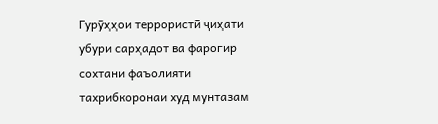Гурӯҳҳои террористӣ ҷиҳати убури сарҳадот ва фарогир сохтани фаъолияти тахрибкоронаи худ мунтазам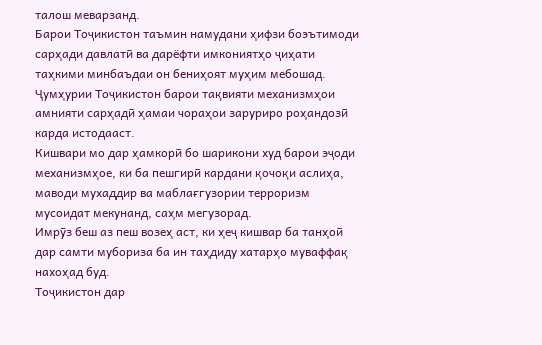талош меварзанд.
Барои Тоҷикистон таъмин намудани ҳифзи боэътимоди сарҳади давлатӣ ва дарёфти имкониятҳо ҷиҳати таҳкими минбаъдаи он бениҳоят муҳим мебошад.
Ҷумҳурии Тоҷикистон барои тақвияти механизмҳои амнияти сарҳадӣ ҳамаи чораҳои заруриро роҳандозӣ карда истодааст.
Кишвари мо дар ҳамкорӣ бо шарикони худ барои эҷоди механизмҳое, ки ба пешгирӣ кардани қочоқи аслиҳа, маводи мухаддир ва маблағгузории терроризм мусоидат мекунанд, саҳм мегузорад.
Имрӯз беш аз пеш возеҳ аст, ки ҳеҷ кишвар ба танҳоӣ дар самти мубориза ба ин таҳдиду хатарҳо муваффақ нахоҳад буд.
Тоҷикистон дар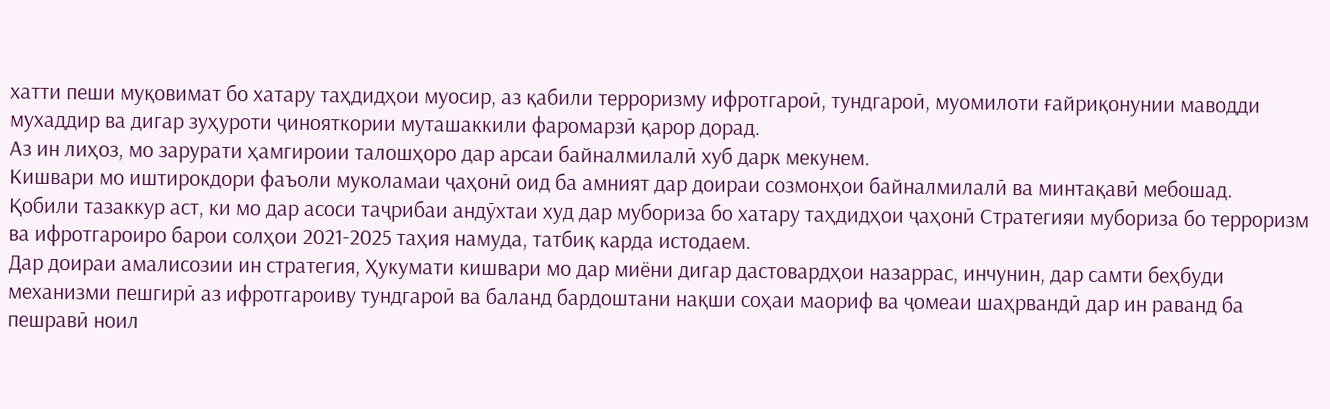хатти пеши муқовимат бо хатару таҳдидҳои муосир, аз қабили терроризму ифротгароӣ, тундгароӣ, муомилоти ғайриқонунии маводди мухаддир ва дигар зуҳуроти ҷинояткории муташаккили фаромарзӣ қарор дорад.
Аз ин лиҳоз, мо зарурати ҳамгироии талошҳоро дар арсаи байналмилалӣ хуб дарк мекунем.
Кишвари мо иштирокдори фаъоли муколамаи ҷаҳонӣ оид ба амният дар доираи созмонҳои байналмилалӣ ва минтақавӣ мебошад.
Қобили тазаккур аст, ки мо дар асоси таҷрибаи андӯхтаи худ дар мубориза бо хатару таҳдидҳои ҷаҳонӣ Стратегияи мубориза бо терроризм ва ифротгароиро барои солҳои 2021-2025 таҳия намуда, татбиқ карда истодаем.
Дар доираи амалисозии ин стратегия, Ҳукумати кишвари мо дар миёни дигар дастовардҳои назаррас, инчунин, дар самти беҳбуди механизми пешгирӣ аз ифротгароиву тундгароӣ ва баланд бардоштани нақши соҳаи маориф ва ҷомеаи шаҳрвандӣ дар ин раванд ба пешравӣ ноил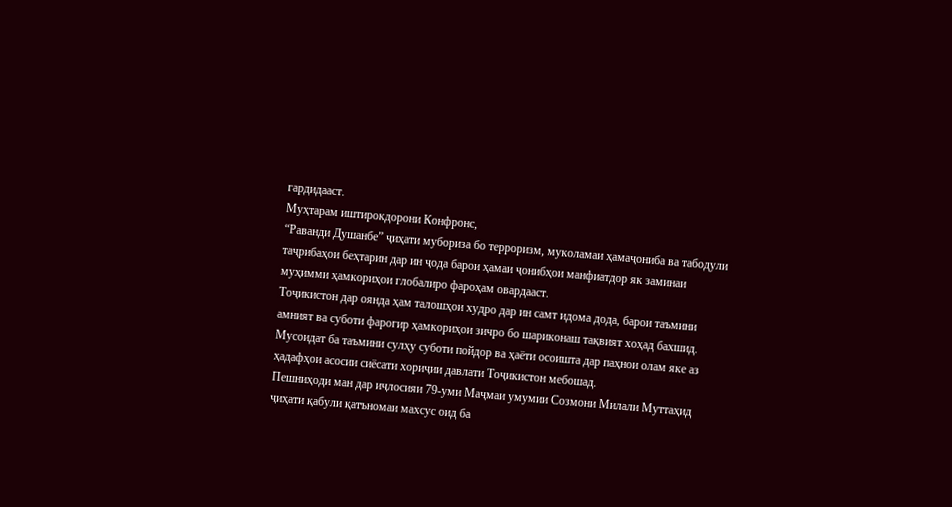гардидааст.
Муҳтарам иштирокдорони Конфронс,
“Раванди Душанбе” ҷиҳати мубориза бо терроризм, муколамаи ҳамаҷониба ва табодули таҷрибаҳои беҳтарин дар ин ҷода барои ҳамаи ҷонибҳои манфиатдор як заминаи муҳимми ҳамкориҳои глобалиро фароҳам овардааст.
Тоҷикистон дар оянда ҳам талошҳои худро дар ин самт идома дода, барои таъмини амният ва суботи фарогир ҳамкориҳои зичро бо шариконаш тақвият хоҳад бахшид.
Мусоидат ба таъмини сулҳу суботи пойдор ва ҳаёти осоишта дар паҳнои олам яке аз ҳадафҳои асосии сиёсати хориҷии давлати Тоҷикистон мебошад.
Пешниҳоди ман дар иҷлосияи 79-уми Маҷмаи умумии Созмони Милали Муттаҳид ҷиҳати қабули қатъномаи махсус оид ба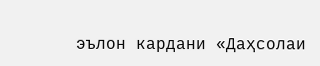эълон кардани «Даҳсолаи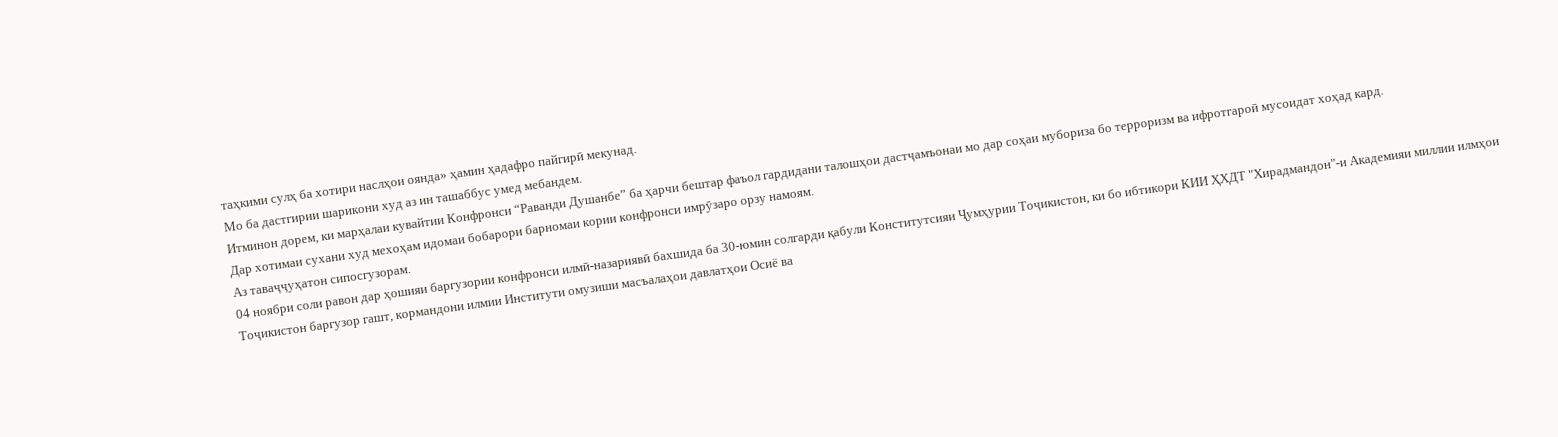таҳкими сулҳ ба хотири наслҳои оянда» ҳамин ҳадафро пайгирӣ мекунад.
Мо ба дастгирии шарикони худ аз ин ташаббус умед мебандем.
Итминон дорем, ки марҳалаи кувайтии Конфронси “Раванди Душанбе” ба ҳарчи бештар фаъол гардидани талошҳои дастҷамъонаи мо дар соҳаи мубориза бо терроризм ва ифротгароӣ мусоидат хоҳад кард.
Дар хотимаи сухани худ мехоҳам идомаи бобарори барномаи кории конфронси имрӯзаро орзу намоям.
Аз таваҷҷуҳатон сипосгузорам.
04 ноябри соли равон дар ҳошияи баргузории конфронси илмӣ-назариявӣ бахшида ба 30-юмин солгарди қабули Конститутсияи Ҷумҳурии Тоҷикистон, ки бо ибтикори КИИ ҲХДТ "Хирадмандон"-и Академияи миллии илмҳои Тоҷикистон баргузор гашт, кормандони илмии Институти омузиши масъалаҳои давлатҳои Осиё ва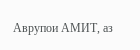Аврупои АМИТ, аз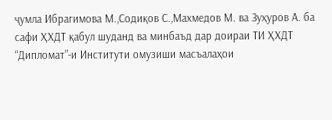ҷумла Ибрагимова М.,Содиқов С.,Махмедов М. ва Зуҳуров А. ба сафи ҲХДТ қабул шуданд ва минбаъд дар доираи ТИ ҲХДТ “Дипломат”-и Институти омузиши масъалаҳои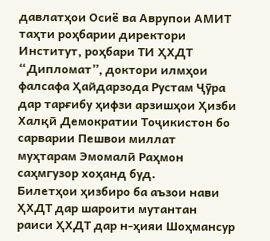давлатҳои Осиё ва Аврупои АМИТ таҳти роҳбарии директори Институт, роҳбари ТИ ҲХДТ “Дипломат”, доктори илмҳои фалсафа Ҳайдарзода Рустам Ҷӯра дар тарғибу ҳифзи арзишҳои Ҳизби Халқӣ Демократии Тоҷикистон бо сарварии Пешвои миллат муҳтарам Эмомалӣ Раҳмон саҳмгузор хоҳанд буд.
Билетҳои ҳизбиро ба аъзои нави ҲХДТ дар шароити мутантан раиси ҲХДТ дар н-ҳияи Шоҳмансур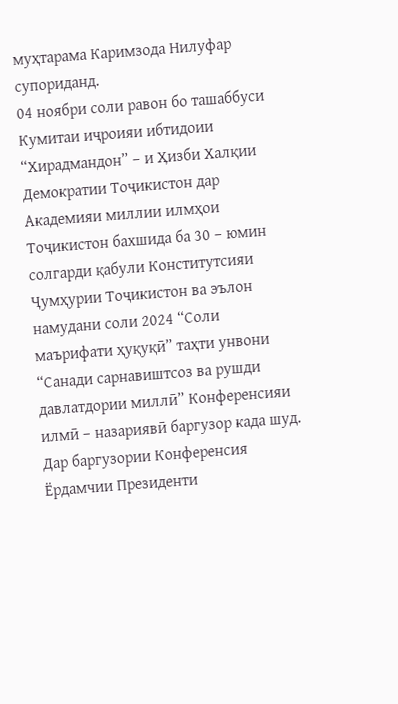муҳтарама Каримзода Нилуфар супориданд.
04 ноябри соли равон бо ташаббуси Кумитаи иҷроияи ибтидоии “Хирадмандон” – и Ҳизби Халқии Демократии Тоҷикистон дар Академияи миллии илмҳои Тоҷикистон бахшида ба 30 – юмин солгарди қабули Конститутсияи Ҷумҳурии Тоҷикистон ва эълон намудани соли 2024 “Соли маърифати ҳуқуқӣ” таҳти унвони “Санади сарнавиштсоз ва рушди давлатдории миллӣ” Конференсияи илмӣ – назариявӣ баргузор када шуд.
Дар баргузории Конференсия Ёрдамчии Президенти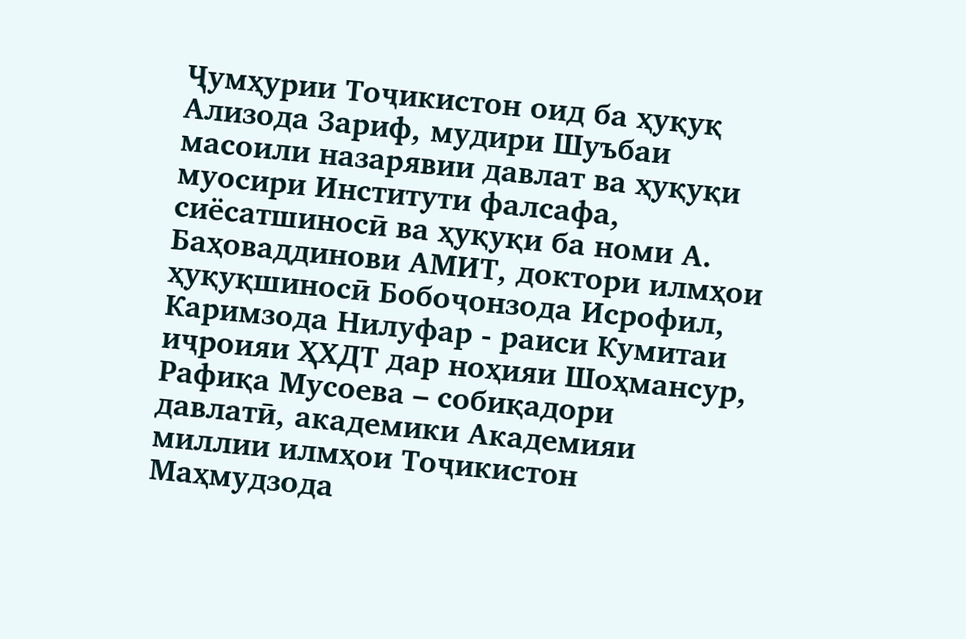Ҷумҳурии Тоҷикистон оид ба ҳуқуқ Ализода Зариф, мудири Шуъбаи масоили назарявии давлат ва ҳуқуқи муосири Институти фалсафа, сиёсатшиносӣ ва ҳуқуқи ба номи А. Баҳоваддинови АМИТ, доктори илмҳои ҳуқуқшиносӣ Бобоҷонзода Исрофил, Каримзода Нилуфар - раиси Кумитаи иҷроияи ҲХДТ дар ноҳияи Шоҳмансур, Рафиқа Мусоева – собиқадори давлатӣ, академики Академияи миллии илмҳои Тоҷикистон Маҳмудзода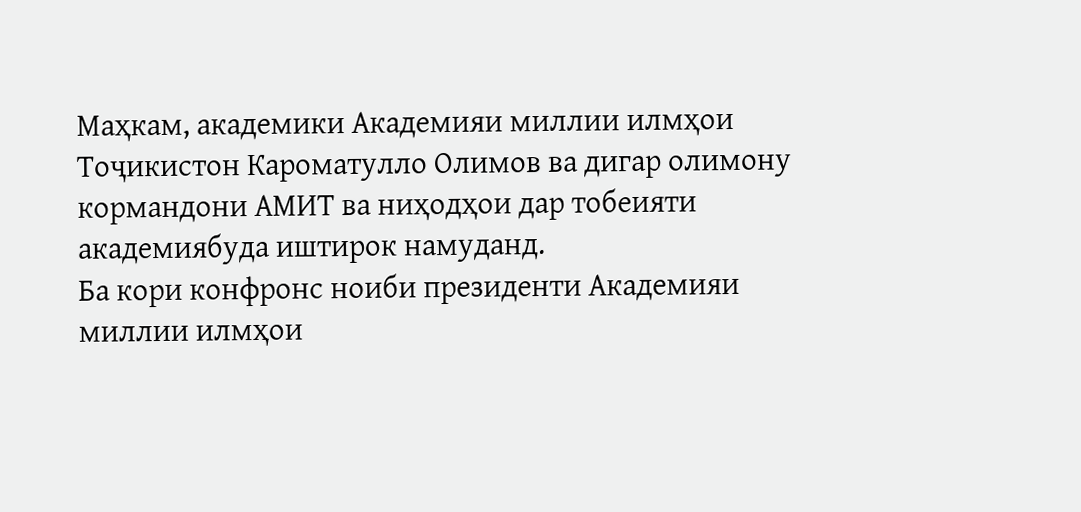Маҳкам, академики Академияи миллии илмҳои Тоҷикистон Кароматулло Олимов ва дигар олимону кормандони АМИТ ва ниҳодҳои дар тобеияти академиябуда иштирок намуданд.
Ба кори конфронс ноиби президенти Академияи миллии илмҳои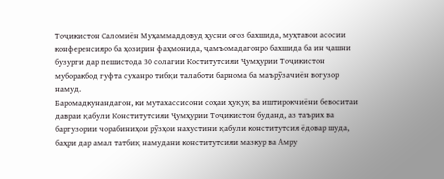Тоҷикистон Саломиён Муҳаммаддовуд ҳусни оғоз бахшида, муҳтавои асосии конференсияро ба ҳозирин фаҳмонида, ҷамъомадагонро бахшида ба ин ҷашни бузурги дар пешистода 30 солагии Коститутсияи Ҷумҳурии Тоҷикистон муборакбод гуфта суханро тибқи талаботи барнома ба маърӯзачиён вогузор намуд.
Баромадкунандагон, ки мутахассисони соҳаи ҳуқуқ ва иштирокчиёни бевоситаи давраи қабули Конститутсияи Ҷумҳурии Тоҷикистон буданд, аз таърих ва баргузории чорабиниҳои рӯзҳои нахустини қабули конститутсия ёдовар шуда, баҳри дар амал татбиқ намудани конститутсияи мазкур ва Амру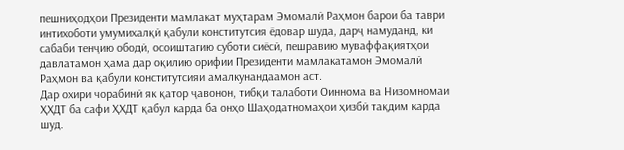пешниҳодҳои Президенти мамлакат муҳтарам Эмомалӣ Раҳмон барои ба таври интихоботи умумихалқӣ қабули конститутсия ёдовар шуда, дарҷ намуданд, ки сабаби тенҷию ободӣ, осоиштагию суботи сиёсӣ, пешравию муваффақиятҳои давлатамон ҳама дар оқилию орифии Президенти мамлакатамон Эмомалӣ Раҳмон ва қабули конститутсияи амалкунандаамон аст.
Дар охири чорабинӣ як қатор ҷавонон, тибқи талаботи Оиннома ва Низомномаи ҲХДТ ба сафи ҲХДТ қабул карда ба онҳо Шаҳодатномаҳои ҳизбӣ тақдим карда шуд.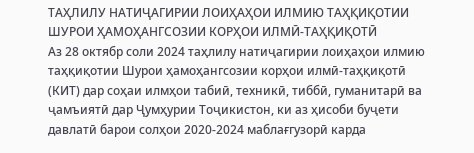ТАҲЛИЛУ НАТИҶАГИРИИ ЛОИҲАҲОИ ИЛМИЮ ТАҲҚИҚОТИИ ШУРОИ ҲАМОҲАНГСОЗИИ КОРҲОИ ИЛМӢ-ТАҲҚИҚОТӢ
Аз 28 октябр соли 2024 таҳлилу натиҷагирии лоиҳаҳои илмию таҳқиқотии Шурои ҳамоҳангсозии корҳои илмӣ-таҳқиқотӣ (КИТ) дар соҳаи илмҳои табиӣ, техникӣ, тиббӣ, гуманитарӣ ва ҷамъиятӣ дар Ҷумҳурии Тоҷикистон, ки аз ҳисоби буҷети давлатӣ барои солҳои 2020-2024 маблағгузорӣ карда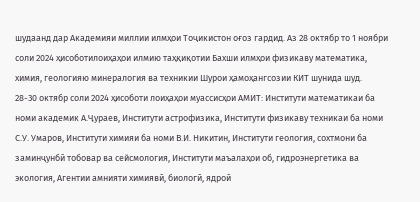шудаанд дар Академияи миллии илмҳои Тоҷикистон оғоз гардид. Аз 28 октябр то 1 ноябри соли 2024 ҳисоботилоиҳаҳои илмию таҳқиқотии Бахши илмҳои физикаву математика, химия, геологияю минералогия ва техникии Шурои ҳамоҳангсозии КИТ шунида шуд.
28-30 октябр соли 2024 ҳисоботи лоиҳаҳои муассисҳои АМИТ: Институти математикаи ба номи академик А.Ҷураев, Институти астрофизика, Институти физикаву техникаи ба номи С.У. Умаров, Институти химияи ба номи В.И. Никитин, Институти геология, сохтмони ба заминҷунбӣ тобовар ва сейсмология, Институти маъалаҳои об, гидроэнергетика ва экология, Агентии амнияти химиявӣ, биологӣ, ядроӣ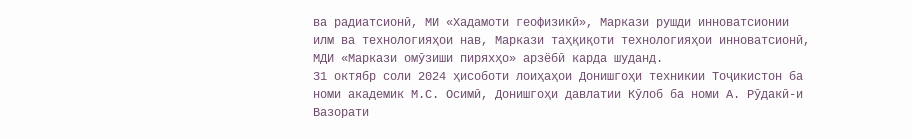ва радиатсионӣ, МИ «Хадамоти геофизикӣ», Маркази рушди инноватсионии илм ва технологияҳои нав, Маркази таҳқиқоти технологияҳои инноватсионӣ, МДИ «Маркази омӯзиши пиряхҳо» арзёбӣ карда шуданд.
31 октябр соли 2024 ҳисоботи лоиҳаҳои Донишгоҳи техникии Тоҷикистон ба номи академик М.С. Осимӣ, Донишгоҳи давлатии Кӯлоб ба номи А. Рӯдакӣ-и Вазорати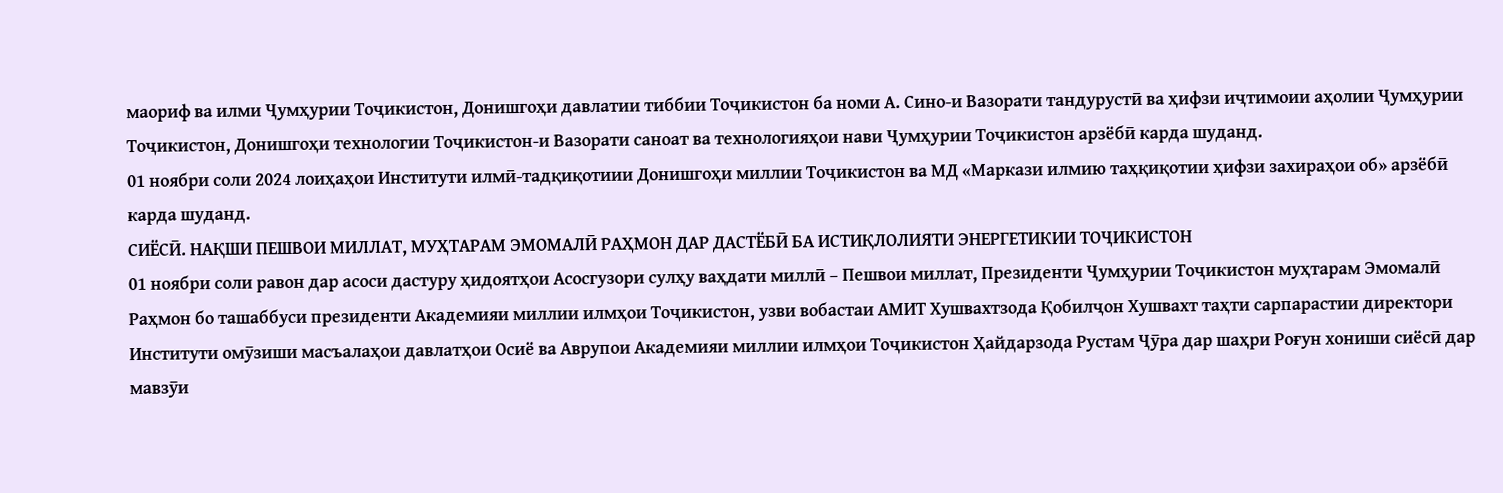маориф ва илми Ҷумҳурии Тоҷикистон, Донишгоҳи давлатии тиббии Тоҷикистон ба номи А. Сино-и Вазорати тандурустӣ ва ҳифзи иҷтимоии аҳолии Ҷумҳурии Тоҷикистон, Донишгоҳи технологии Тоҷикистон-и Вазорати саноат ва технологияҳои нави Ҷумҳурии Тоҷикистон арзёбӣ карда шуданд.
01 ноябри соли 2024 лоиҳаҳои Институти илмӣ-тадқиқотиии Донишгоҳи миллии Тоҷикистон ва МД «Маркази илмию таҳқиқотии ҳифзи захираҳои об» арзёбӣ карда шуданд.
СИЁСӢ. НАҚШИ ПЕШВОИ МИЛЛАТ, МУҲТАРАМ ЭМОМАЛӢ РАҲМОН ДАР ДАСТЁБӢ БА ИСТИҚЛОЛИЯТИ ЭНЕРГЕТИКИИ ТОҶИКИСТОН
01 ноябри соли равон дар асоси дастуру ҳидоятҳои Асосгузори сулҳу ваҳдати миллӣ – Пешвои миллат, Президенти Ҷумҳурии Тоҷикистон муҳтарам Эмомалӣ Раҳмон бо ташаббуси президенти Академияи миллии илмҳои Тоҷикистон, узви вобастаи АМИТ Хушвахтзода Қобилҷон Хушвахт таҳти сарпарастии директори Институти омӯзиши масъалаҳои давлатҳои Осиё ва Аврупои Академияи миллии илмҳои Тоҷикистон Ҳайдарзода Рустам Ҷӯра дар шаҳри Роғун хониши сиёсӣ дар мавзӯи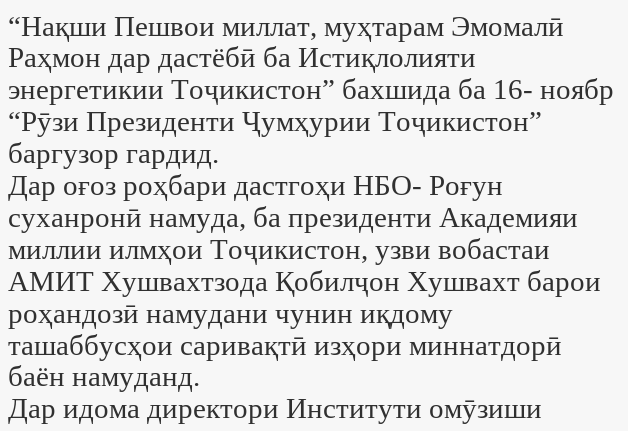“Нақши Пешвои миллат, муҳтарам Эмомалӣ Раҳмон дар дастёбӣ ба Истиқлолияти энергетикии Тоҷикистон” бахшида ба 16- ноябр “Рӯзи Президенти Ҷумҳурии Тоҷикистон” баргузор гардид.
Дар оғоз роҳбари дастгоҳи НБО- Роғун суханронӣ намуда, ба президенти Академияи миллии илмҳои Тоҷикистон, узви вобастаи АМИТ Хушвахтзода Қобилҷон Хушвахт барои роҳандозӣ намудани чунин иқдому ташаббусҳои саривақтӣ изҳори миннатдорӣ баён намуданд.
Дар идома директори Институти омӯзиши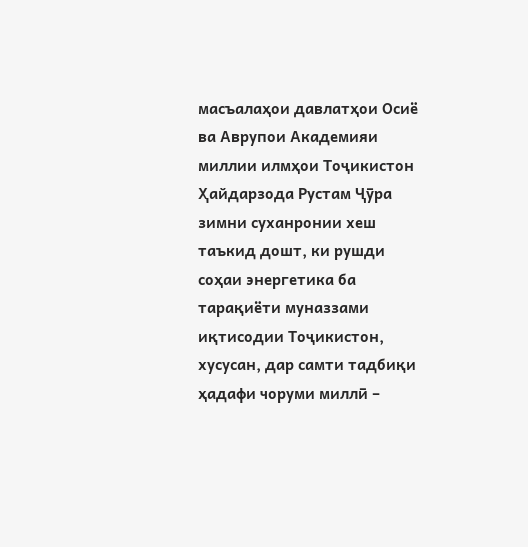масъалаҳои давлатҳои Осиё ва Аврупои Академияи миллии илмҳои Тоҷикистон Ҳайдарзода Рустам Ҷӯра зимни суханронии хеш таъкид дошт, ки рушди соҳаи энергетика ба тарақиёти муназзами иқтисодии Тоҷикистон, хусусан, дар самти тадбиқи ҳадафи чоруми миллӣ –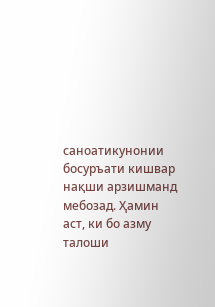саноатикунонии босуръати кишвар нақши арзишманд мебозад. Ҳамин аст, ки бо азму талоши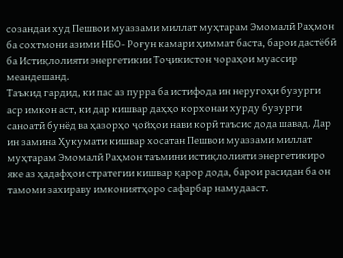созандаи худ Пешвои муаззами миллат муҳтарам Эмомалӣ Раҳмон ба сохтмони азими НБО- Роғун камари ҳиммат баста, барои дастёбӣ ба Истиқлолияти энергетикии Тоҷикистон чораҳои муассир меандешанд.
Таъкид гардид, ки пас аз пурра ба истифода ин неругоҳи бузурги аср имкон аст, ки дар кишвар даҳҳо корхонаи хурду бузурги саноатӣ бунёд ва ҳазорҳо ҷойҳои нави корӣ таъсис дода шавад. Дар ин замина Ҳукумати кишвар хосатан Пешвои муаззами миллат муҳтарам Эмомалӣ Раҳмон таъмини истиқлолияти энергетикиро яке аз ҳадафҳои стратегии кишвар қарор дода, барои расидан ба он тамоми захираву имкониятҳоро сафарбар намудааст.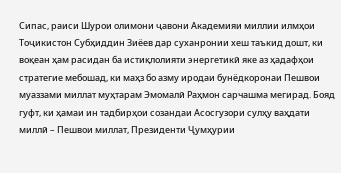Сипас, раиси Шурои олимони ҷавони Академияи миллии илмҳои Тоҷикистон Субҳиддин Зиёев дар суханронии хеш таъкид дошт, ки воқеан ҳам расидан ба истиқлолияти энергетикӣ яке аз ҳадафҳои стратегие мебошад, ки маҳз бо азму иродаи бунёдкоронаи Пешвои муаззами миллат муҳтарам Эмомалӣ Раҳмон сарчашма мегирад. Бояд гуфт, ки ҳамаи ин тадбирҳои созандаи Асосгузори сулҳу ваҳдати миллӣ – Пешвои миллат, Президенти Ҷумҳурии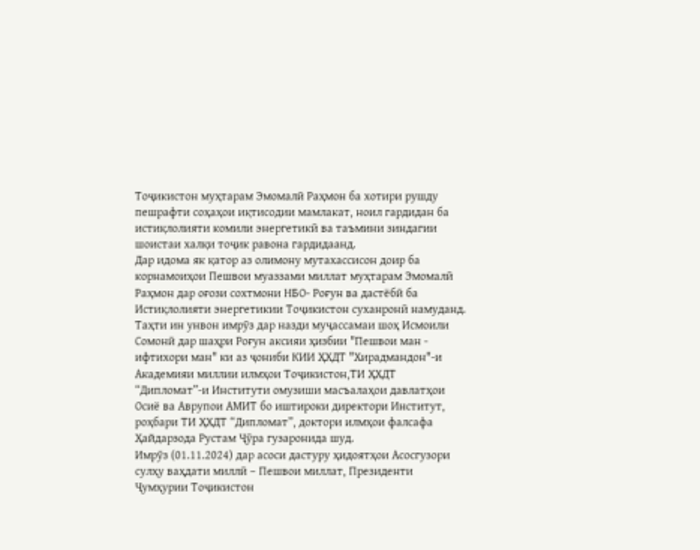Тоҷикистон муҳтарам Эмомалӣ Раҳмон ба хотири рушду пешрафти соҳаҳои иқтисодии мамлакат, ноил гардидан ба истиқлолияти комили энергетикӣ ва таъмини зиндагии шоистаи халқи тоҷик равона гардидаанд.
Дар идома як қатор аз олимону мутахассисон доир ба корнамоиҳои Пешвои муаззами миллат муҳтарам Эмомалӣ Раҳмон дар оғози сохтмони НБО- Роғун ва дастёбӣ ба Истиқлолияти энергетикии Тоҷикистон суханронӣ намуданд.
Таҳти ин унвон имрӯз дар назди муҷассамаи шоҳ Исмоили Сомонӣ дар шаҳри Роғун аксияи ҳизбии "Пешвои ман - ифтихори ман" ки аз ҷониби КИИ ҲХДТ "Хирадмандон"-и Академияи миллии илмҳои Тоҷикистон,ТИ ҲХДТ “Дипломат”-и Институти омузиши масъалаҳои давлатҳои Осиё ва Аврупои АМИТ бо иштироки директори Институт, роҳбари ТИ ҲХДТ “Дипломат”, доктори илмҳои фалсафа Ҳайдарзода Рустам Ҷӯра гузаронида шуд.
Имрӯз (01.11.2024) дар асоси дастуру ҳидоятҳои Асосгузори сулҳу ваҳдати миллӣ – Пешвои миллат, Президенти Ҷумҳурии Тоҷикистон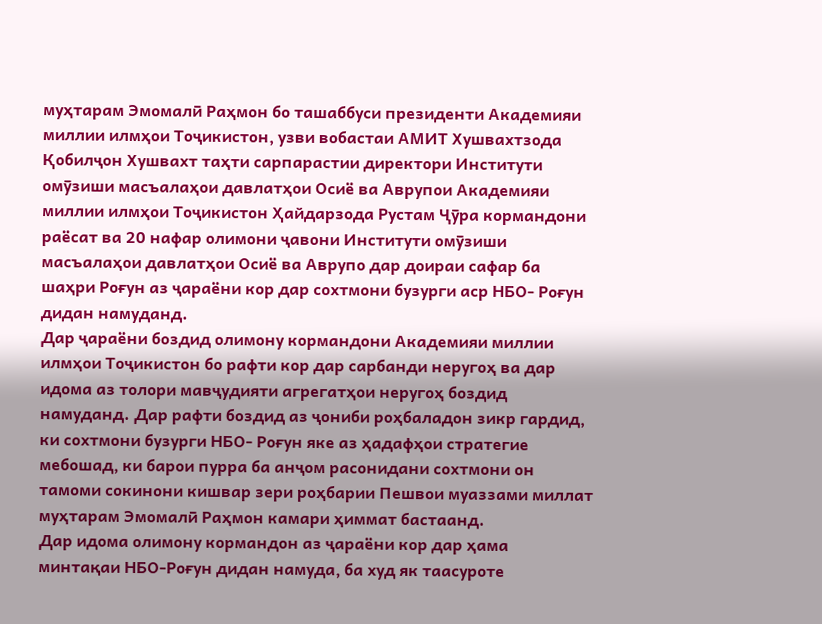муҳтарам Эмомалӣ Раҳмон бо ташаббуси президенти Академияи миллии илмҳои Тоҷикистон, узви вобастаи АМИТ Хушвахтзода Қобилҷон Хушвахт таҳти сарпарастии директори Институти омӯзиши масъалаҳои давлатҳои Осиё ва Аврупои Академияи миллии илмҳои Тоҷикистон Ҳайдарзода Рустам Ҷӯра кормандони раёсат ва 20 нафар олимони ҷавони Институти омӯзиши масъалаҳои давлатҳои Осиё ва Аврупо дар доираи сафар ба шаҳри Роғун аз ҷараёни кор дар сохтмони бузурги аср НБО- Роғун дидан намуданд.
Дар ҷараёни боздид олимону кормандони Академияи миллии илмҳои Тоҷикистон бо рафти кор дар сарбанди неругоҳ ва дар идома аз толори мавҷудияти агрегатҳои неругоҳ боздид намуданд. Дар рафти боздид аз ҷониби роҳбаладон зикр гардид, ки сохтмони бузурги НБО- Роғун яке аз ҳадафҳои стратегие мебошад, ки барои пурра ба анҷом расонидани сохтмони он тамоми сокинони кишвар зери роҳбарии Пешвои муаззами миллат муҳтарам Эмомалӣ Раҳмон камари ҳиммат бастаанд.
Дар идома олимону кормандон аз ҷараёни кор дар ҳама минтақаи НБО-Роғун дидан намуда, ба худ як таасуроте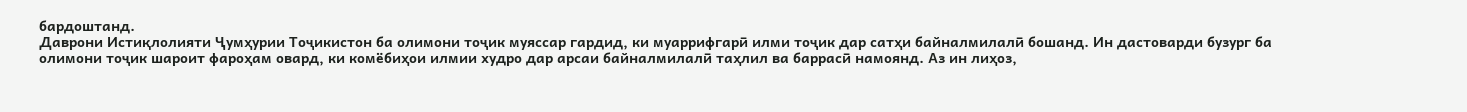бардоштанд.
Даврони Истиқлолияти Ҷумҳурии Тоҷикистон ба олимони тоҷик муяссар гардид, ки муаррифгарӣ илми тоҷик дар сатҳи байналмилалӣ бошанд. Ин дастоварди бузург ба олимони тоҷик шароит фароҳам овард, ки комёбиҳои илмии худро дар арсаи байналмилалӣ таҳлил ва баррасӣ намоянд. Аз ин лиҳоз,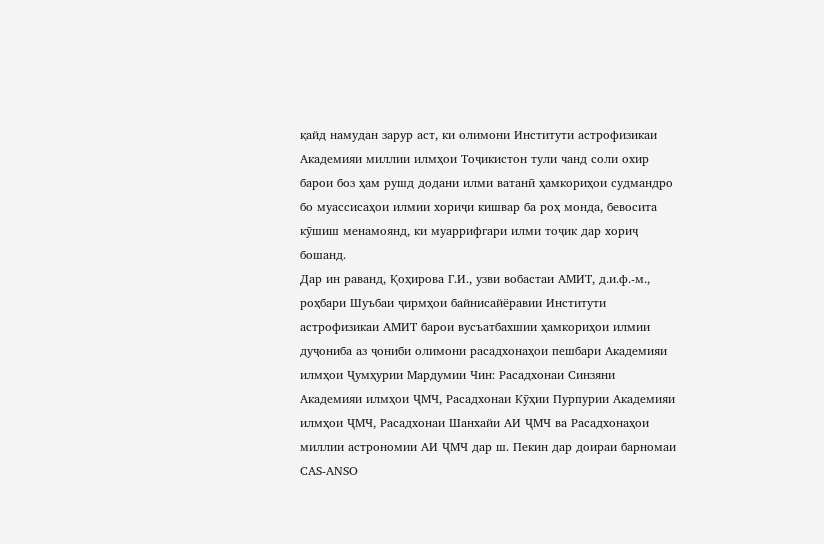қайд намудан зарур аст, ки олимони Институти астрофизикаи Академияи миллии илмҳои Тоҷикистон тули чанд соли охир барои боз ҳам рушд додани илми ватанӣ ҳамкориҳои судмандро бо муассисаҳои илмии хориҷи кишвар ба роҳ монда, бевосита кӯшиш менамоянд, ки муаррифгари илми тоҷик дар хориҷ бошанд.
Дар ин раванд, Қоҳирова Г.И., узви вобастаи АМИТ, д.и.ф.-м., роҳбари Шуъбаи ҷирмҳои байнисайёравии Институти астрофизикаи АМИТ барои вусъатбахшии ҳамкориҳои илмии дуҷониба аз ҷониби олимони расадхонаҳои пешбари Академияи илмҳои Ҷумҳурии Мардумии Чин: Расадхонаи Синзяни Академияи илмҳои ҶМЧ, Расадхонаи Кӯҳии Пурпурии Академияи илмҳои ҶМЧ, Расадхонаи Шанхайи АИ ҶМЧ ва Расадхонаҳои миллии астрономии АИ ҶМЧ дар ш. Пекин дар доираи барномаи CAS-ANSO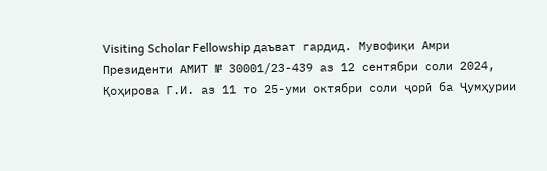Visiting Scholar Fellowship даъват гардид. Мувофиқи Амри Президенти АМИТ № 30001/23-439 аз 12 сентябри соли 2024, Қоҳирова Г.И. аз 11 то 25-уми октябри соли ҷорӣ ба Ҷумҳурии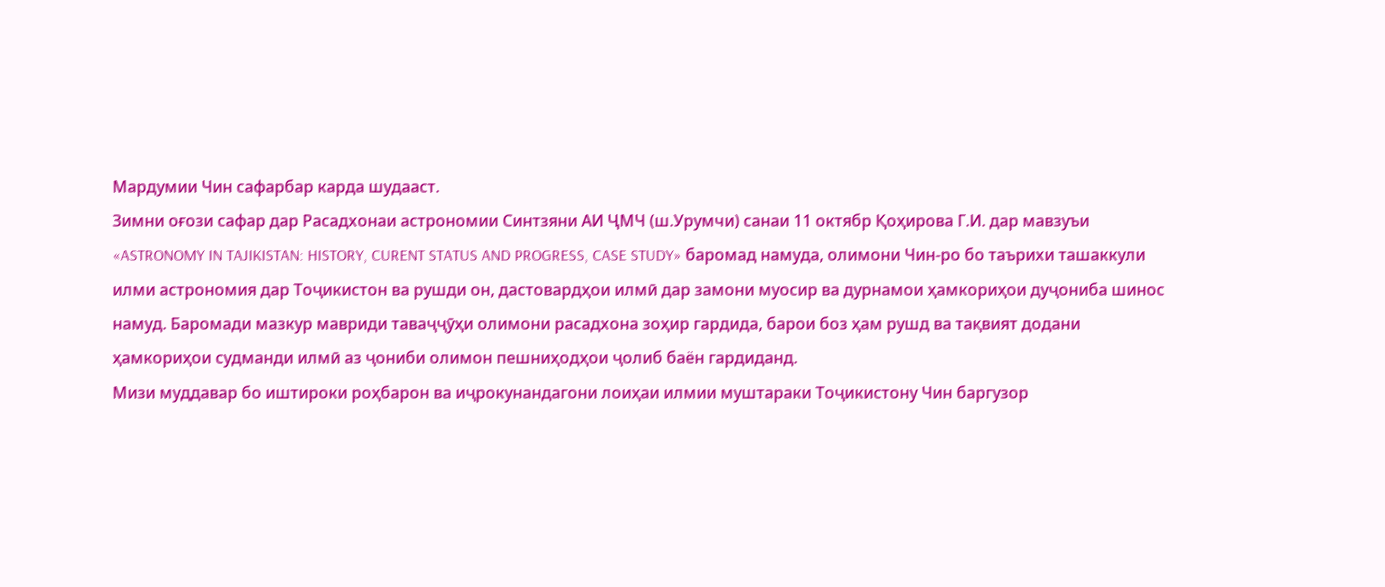Мардумии Чин сафарбар карда шудааст.
Зимни оғози сафар дар Расадхонаи астрономии Синтзяни АИ ҶМЧ (ш.Урумчи) санаи 11 октябр Қоҳирова Г.И. дар мавзуъи «ASTRONOMY IN TAJIKISTAN: HISTORY, CURENT STATUS AND PROGRESS, CASE STUDY» баромад намуда, олимони Чин-ро бо таърихи ташаккули илми астрономия дар Тоҷикистон ва рушди он, дастовардҳои илмӣ дар замони муосир ва дурнамои ҳамкориҳои дуҷониба шинос намуд. Баромади мазкур мавриди таваҷҷӯҳи олимони расадхона зоҳир гардида, барои боз ҳам рушд ва тақвият додани ҳамкориҳои судманди илмӣ аз ҷониби олимон пешниҳодҳои ҷолиб баён гардиданд.
Мизи муддавар бо иштироки роҳбарон ва иҷрокунандагони лоиҳаи илмии муштараки Тоҷикистону Чин баргузор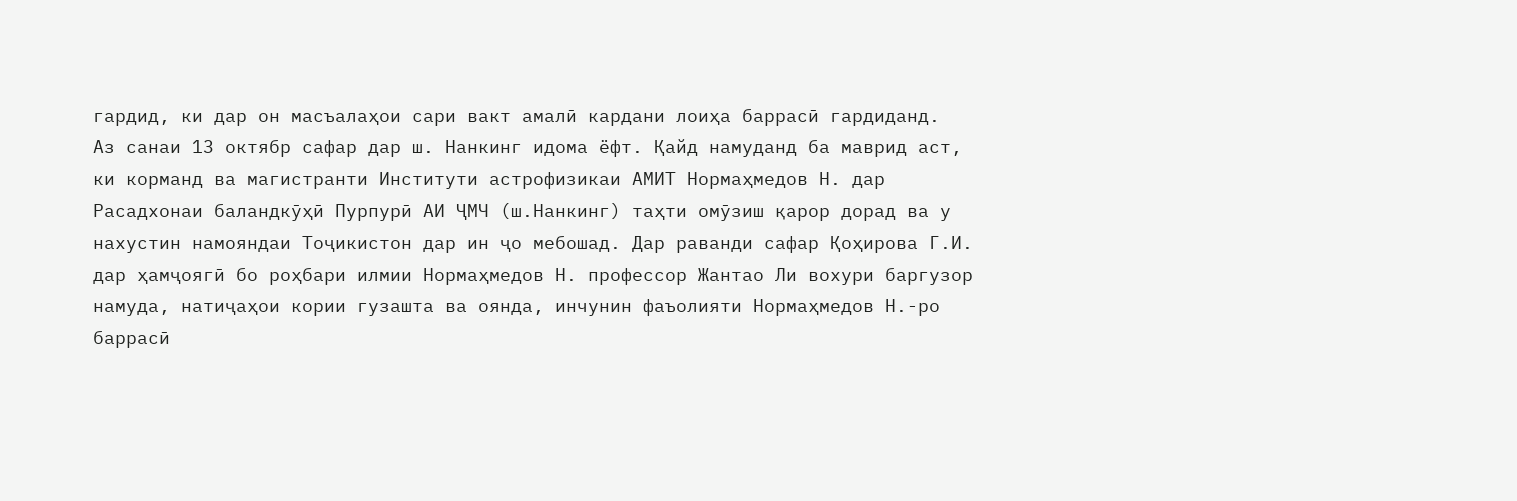гардид, ки дар он масъалаҳои сари вакт амалӣ кардани лоиҳа баррасӣ гардиданд.
Аз санаи 13 октябр сафар дар ш. Нанкинг идома ёфт. Қайд намуданд ба маврид аст, ки корманд ва магистранти Институти астрофизикаи АМИТ Нормаҳмедов Н. дар Расадхонаи баландкӯҳӣ Пурпурӣ АИ ҶМЧ (ш.Нанкинг) таҳти омӯзиш қарор дорад ва у нахустин намояндаи Тоҷикистон дар ин ҷо мебошад. Дар раванди сафар Қоҳирова Г.И. дар ҳамҷоягӣ бо роҳбари илмии Нормаҳмедов Н. профессор Жантао Ли вохури баргузор намуда, натиҷаҳои кории гузашта ва оянда, инчунин фаъолияти Нормаҳмедов Н.-ро баррасӣ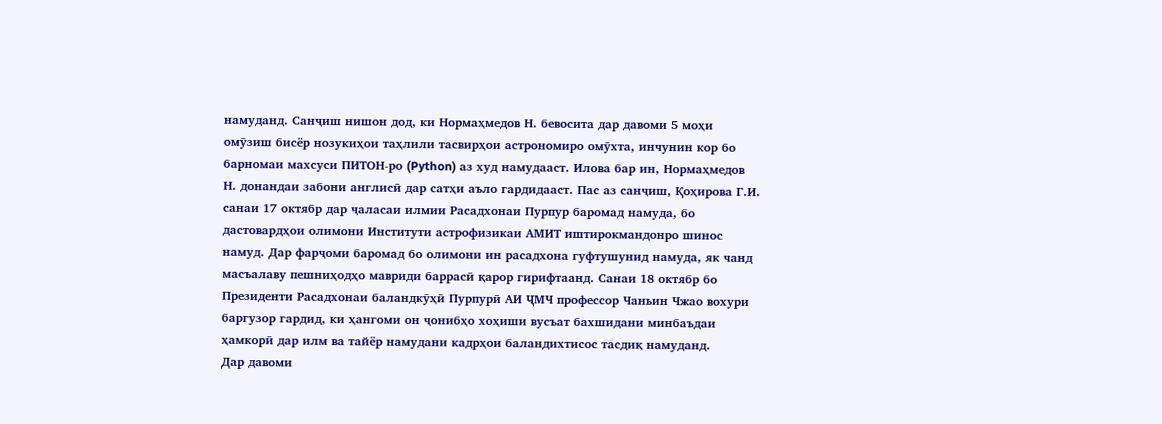намуданд. Санҷиш нишон дод, ки Нормаҳмедов Н. бевосита дар давоми 5 моҳи омӯзиш бисёр нозукиҳои таҳлили тасвирҳои астрономиро омӯхта, инчунин кор бо барномаи махсуси ПИТОН-ро (Python) аз худ намудааст. Илова бар ин, Нормаҳмедов Н. донандаи забони англисӣ дар сатҳи аъло гардидааст. Пас аз санҷиш, Қоҳирова Г.И. санаи 17 октябр дар ҷаласаи илмии Расадхонаи Пурпур баромад намуда, бо дастовардҳои олимони Институти астрофизикаи АМИТ иштирокмандонро шинос намуд. Дар фарҷоми баромад бо олимони ин расадхона гуфтушунид намуда, як чанд масъалаву пешниҳодҳо мавриди баррасӣ қарор гирифтаанд. Санаи 18 октябр бо Президенти Расадхонаи баландкӯҳӣ Пурпурӣ АИ ҶМЧ профессор Чаньин Чжао вохури баргузор гардид, ки ҳангоми он ҷонибҳо хоҳиши вусъат бахшидани минбаъдаи ҳамкорӣ дар илм ва тайёр намудани кадрҳои баландихтисос тасдиқ намуданд.
Дар давоми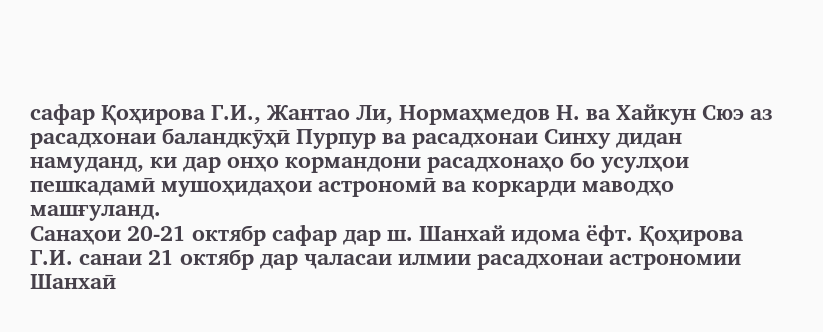сафар Қоҳирова Г.И., Жантао Ли, Нормаҳмедов Н. ва Хайкун Сюэ аз расадхонаи баландкӯҳӣ Пурпур ва расадхонаи Синху дидан намуданд, ки дар онҳо кормандони расадхонаҳо бо усулҳои пешкадамӣ мушоҳидаҳои астрономӣ ва коркарди маводҳо машғуланд.
Санаҳои 20-21 октябр сафар дар ш. Шанхай идома ёфт. Қоҳирова Г.И. санаи 21 октябр дар ҷаласаи илмии расадхонаи астрономии Шанхаӣ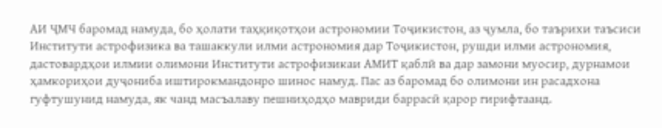АИ ҶМЧ баромад намуда, бо ҳолати таҳқиқотҳои астрономии Тоҷикистон, аз ҷумла, бо таърихи таъсиси Институти астрофизика ва ташаккули илми астрономия дар Тоҷикистон, рушди илми астрономия, дастовардҳои илмии олимони Институти астрофизикаи АМИТ қаблӣ ва дар замони муосир, дурнамои ҳамкориҳои дуҷониба иштирокмандонро шинос намуд. Пас аз баромад бо олимони ин расадхона гуфтушунид намуда, як чанд масъалаву пешниҳодҳо мавриди баррасӣ қарор гирифтаанд.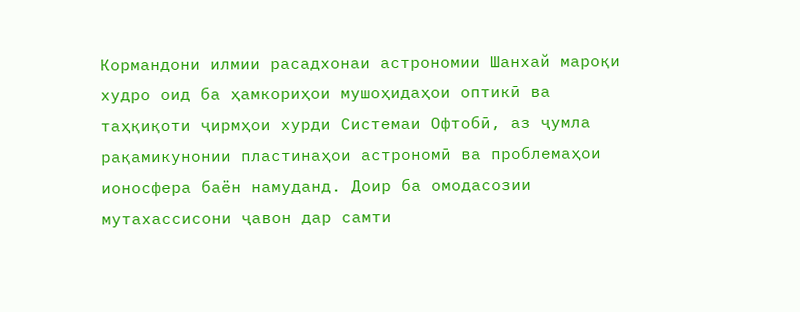Кормандони илмии расадхонаи астрономии Шанхай мароқи худро оид ба ҳамкориҳои мушоҳидаҳои оптикӣ ва таҳқиқоти ҷирмҳои хурди Системаи Офтобӣ, аз ҷумла рақамикунонии пластинаҳои астрономӣ ва проблемаҳои ионосфера баён намуданд. Доир ба омодасозии мутахассисони ҷавон дар самти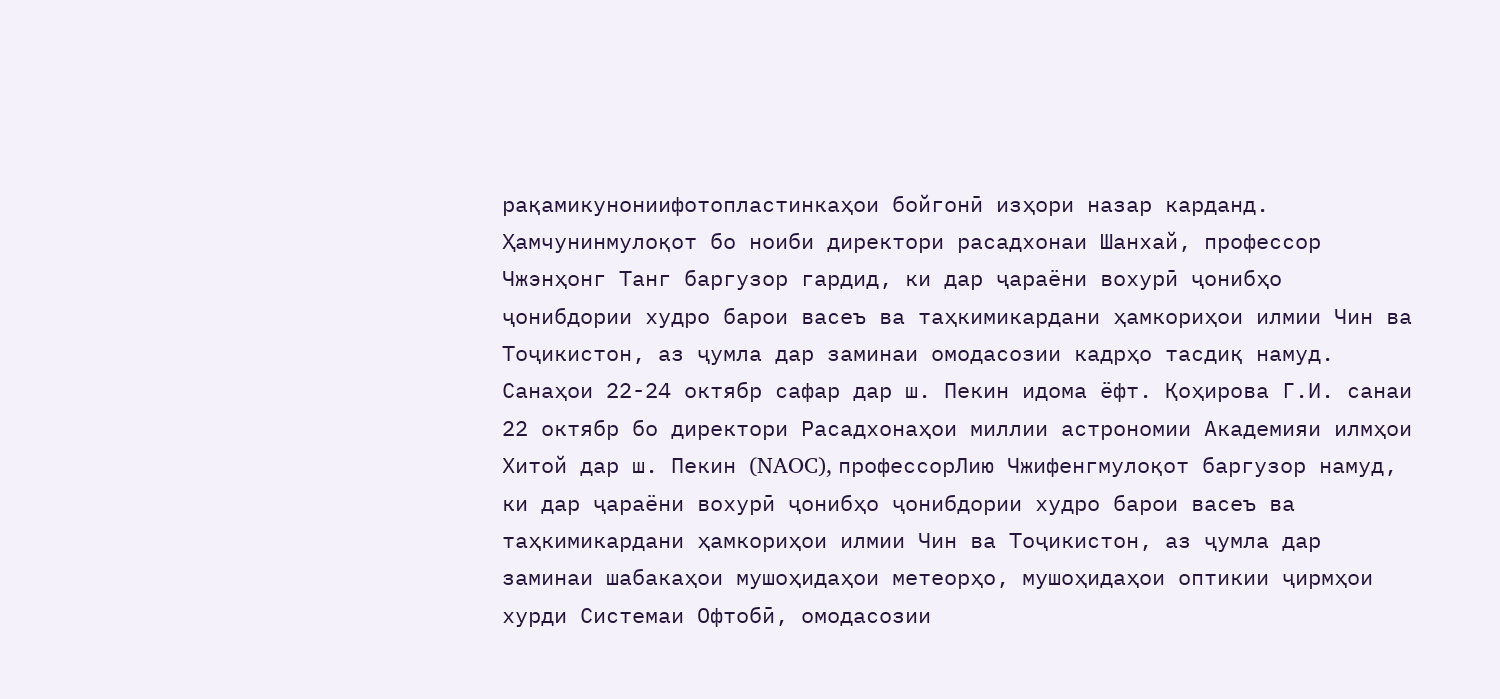рақамикунониифотопластинкаҳои бойгонӣ изҳори назар карданд.
Ҳамчунинмулоқот бо ноиби директори расадхонаи Шанхай, профессор Чжэнҳонг Танг баргузор гардид, ки дар ҷараёни вохурӣ ҷонибҳо ҷонибдории худро барои васеъ ва таҳкимикардани ҳамкориҳои илмии Чин ва Тоҷикистон, аз ҷумла дар заминаи омодасозии кадрҳо тасдиқ намуд.
Санаҳои 22-24 октябр сафар дар ш. Пекин идома ёфт. Қоҳирова Г.И. санаи 22 октябр бо директори Расадхонаҳои миллии астрономии Академияи илмҳои Хитой дар ш. Пекин (NAOC), профессорЛию Чжифенгмулоқот баргузор намуд, ки дар ҷараёни вохурӣ ҷонибҳо ҷонибдории худро барои васеъ ва таҳкимикардани ҳамкориҳои илмии Чин ва Тоҷикистон, аз ҷумла дар заминаи шабакаҳои мушоҳидаҳои метеорҳо, мушоҳидаҳои оптикии ҷирмҳои хурди Системаи Офтобӣ, омодасозии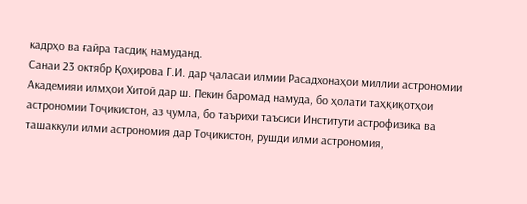кадрҳо ва ғайра тасдиқ намуданд.
Санаи 23 октябр Қоҳирова Г.И. дар ҷаласаи илмии Расадхонаҳои миллии астрономии Академияи илмҳои Хитой дар ш. Пекин баромад намуда, бо ҳолати таҳқиқотҳои астрономии Тоҷикистон, аз ҷумла, бо таърихи таъсиси Институти астрофизика ва ташаккули илми астрономия дар Тоҷикистон, рушди илми астрономия,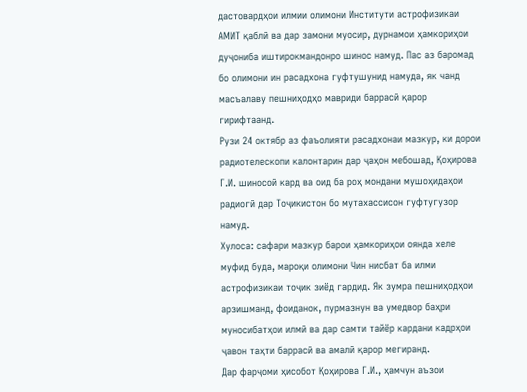дастовардҳои илмии олимони Институти астрофизикаи АМИТ қаблӣ ва дар замони муосир, дурнамои ҳамкориҳои дуҷониба иштирокмандонро шинос намуд. Пас аз баромад бо олимони ин расадхона гуфтушунид намуда, як чанд масъалаву пешниҳодҳо мавриди баррасӣ қарор гирифтаанд.
Рузи 24 октябр аз фаъолияти расадхонаи мазкур, ки дорои радиотелескопи калонтарин дар ҷаҳон мебошад, Қоҳирова Г.И. шиносоӣ кард ва оид ба роҳ мондани мушоҳидаҳои радиогӣ дар Тоҷикистон бо мутахассисон гуфтугузор намуд.
Хулоса: сафари мазкур барои ҳамкориҳои оянда хеле муфид буда, мароқи олимони Чин нисбат ба илми астрофизикаи тоҷик зиёд гардид. Як зумра пешниҳодҳои арзишманд, фоиданок, пурмазнун ва умедвор баҳри муносибатҳои илмӣ ва дар самти тайёр кардани кадрҳои ҷавон таҳти баррасӣ ва амалӣ қарор мегиранд.
Дар фарҷоми ҳисобот Қоҳирова Г.И., ҳамчун аъзои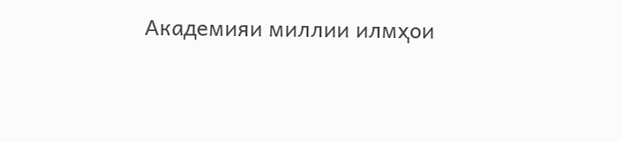Академияи миллии илмҳои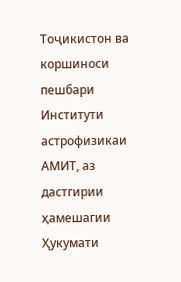Тоҷикистон ва коршиноси пешбари Институти астрофизикаи АМИТ, аз дастгирии ҳамешагии Ҳукумати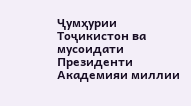Ҷумҳурии Тоҷикистон ва мусоидати Президенти Академияи миллии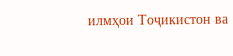илмҳои Тоҷикистон ва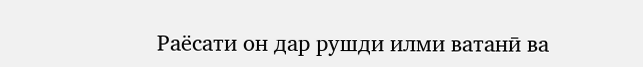Раёсати он дар рушди илми ватанӣ ва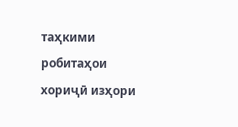таҳкими робитаҳои хориҷӣ изҳори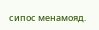сипос менамояд.